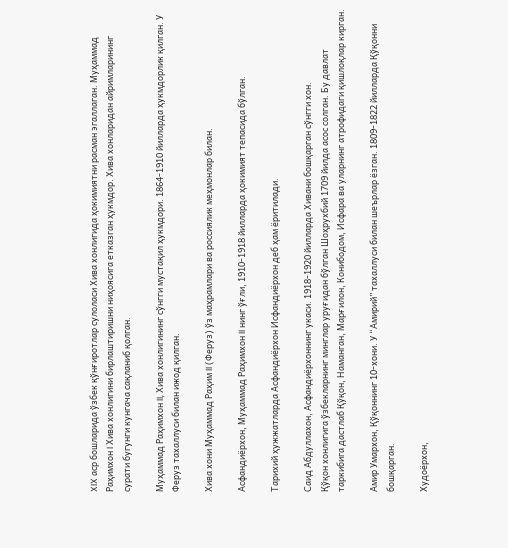XIX аср бошларида ўзбек қўнғиротлар сулоласи Хива хонлигида ҳокимиятни расман эгаллаган. Муҳаммад Раҳимхон I Хива хонлигини бирлаштиришни ниҳоясига етказган ҳукмдор. Хива хонларидан айримларининг сурати бугунги кунгача сақланиб қолган.

Муҳаммад Раҳимхон II, Хива хонлигининг сўнгги мустақил ҳукмдори. 1864-1910 йилларда ҳукмдорлик қилган. У Феруз тахаллуси билан ижод қилган.

Хива хони Муҳаммад Раҳим II (Феруз) ўз маҳрамлари ва россиялик меҳмонлар билан.

Асфандиёрхон, Муҳаммад Раҳимхон II нинг ўғли, 1910-1918 йилларда ҳокимият тепасида бўлган.

Тарихий ҳужжатларда Асфандиёрхон Исфандиёрхон деб ҳам ёритилади.

Саид Абдуллахон, Асфандиёрхоннинг укаси. 1918-1920 йилларда Хивани бошқарган сўнгги хон.
Қўқон хонлигига ўзбекларнинг минглар уруғидан бўлган Шоҳрухбий 1709 йилда асос солган. Бу давлат таркибига дастлаб Қўқон, Наманган, Марғилон, Конибодом, Исфара ва уларнинг атрофидаги қишлоқлар кирган.

Амир Умархон, Қўқоннинг 10-хони. У “Амирий” тахаллуси билан шеърлар ёзган. 1809-1822 йилларда Қўқонни бошқарган.

Худоёрхон,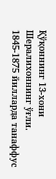Қўқоннинг 13-хони Шералихоннинг ўғли. 1845-1875 йилларда танаффус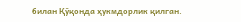билан Қўқонда ҳукмдорлик қилган.